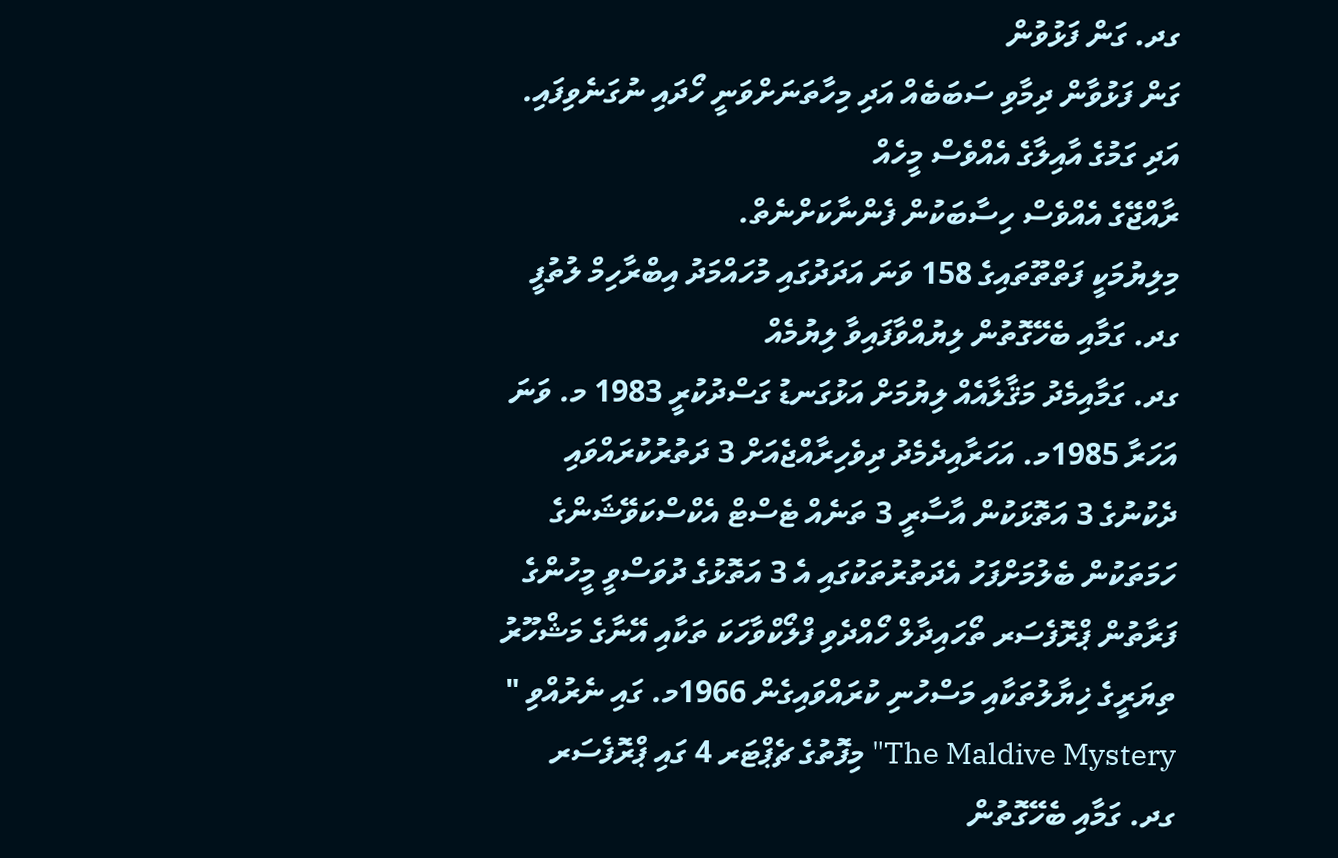ގދ. ގަން ފަޅުވުން
ގަން ފަޅުވާން ދިމާވި ސަބަބެއް އަދި މިހާތަނަށްވަނީ ހޯދައި ނުގަނެވިފައި. އަދި ގަމުގެ އާއިލާގެ އެއްވެސް މީހެއް
ރާއްޖޭގެ އެއްވެސް ހިސާބަކުން ފެންނާކަށްނެތް.
މިލިޔުމަކީ ފަތްތޫތައިގެ 158 ވަނަ އަދަދުގައި މުހައްމަދު އިބްރާހިމް ލުތުފީ ގދ. ގަމާއި ބެހޭގޮތުން ލިޔުއްވާފައިވާ ލިޔުމެއް
ގދ. ގަމާއިމެދު މަޤާލާއެއް ލިޔުމަށް އަޅުގަނޑު ގަސްދުކުރީ 1983 މ. ވަނަ އަހަރާ 1985މ. އަހަރާއިދެމެދު ދިވެހިރާއްޖެއަށް 3 ދަތުރުކުރައްވައި ދެކުނުގެ 3 އަތޮޅަކުން އާސާރީ 3 ތަނެއް ޓެސްޓް އެކްސްކަވޭޝަންގެ ހަމަތަކުން ބެލުމަށްފަހު އެދަތުރުތަކުގައި އެ 3 އަތޮޅުގެ ދުވަސްވީ މީހުންގެ ފަރާތުން ޕްރޮފެސަރ ތޯހައިދާލް ހޯއްދެވި ފްލޯކްވާހަކަ ތަކާއި އޭނާގެ މަޝްހޫރު ތިޔަރީގެ ޚިޔާލުތަކާއި މަސްހުނި ކުރައްވައިގެން 1966މ. ގައި ނެރުއްވި " The Maldive Mystery" މިފޮތުގެ ޗެޕްޓަރ 4 ގައި ޕްރޮފެސަރ ގދ. ގަމާއި ބެހޭގޮތުން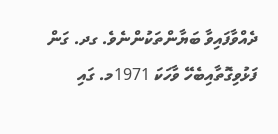ދެއްވާފައިވާ ބަޔާންތަކުންނެވެ. ގދ. ގަން ފަޅުވިގޮތާއިބެހޭ ވާހަކަ 1971މ. ގައި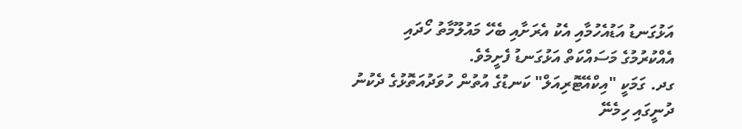އަޅުގަނޑު އަޑުއެހުމާއި އެކު އެރަށާއި ބެހޭ މައުލޫމާތު ހޯދައި އެއްކުރުމުގެ މަސައްކަތް އަޅުގަނޑު ފެށީމެވެ.
ގދ. ގަމަކީ "އިކްއޭޓޮރިއަލް" ކަނޑުގެ އުތުން ހުވަދުއަތޮޅުގެ ދެކުނު ދުނީގައި ހިމެނޭ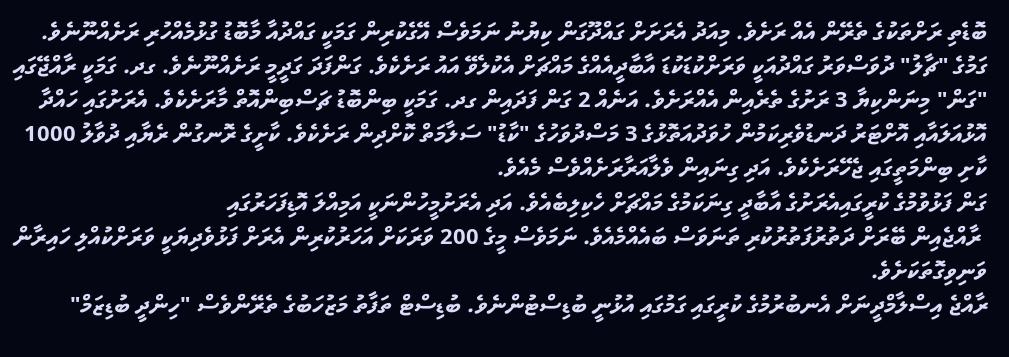ބޮޑެތި ރަށްތަކުގެ ތެރޭން އެއް ރަށެވެ. މިއަދު އެރަށަށް ގައްދޫގަން ކިޔުނު ނަމަވެސް އޭގެކުރިން ގަމަކީ ގައްދުއާ މާބޮޑު ގުޅުމެއްހުރި ރަށެއްނޫނެވެ. ގަމުގެ "ޗާލު" ދުވަސްވަރު ގައްދުއަކީ ވަރަށްކުޑަކުޑަ އާބާދީއެއްގެ މައްޗަށް އެކުލެވޭ އައު ރަށެކެވެ. ގަންފަދަ ގަދީމީ ރަށެއްނޫނެވެ. ގދ. ގަމަކީ ރާއްޖޭގައި "ގަން" މިނަންކިޔާ 3 ރަށުގެ ތެރެއިން އެއްރަށެވެ. އަނެއް 2 ގަން ފަދައިން ގދ. ގަމަކީ ބިންބޮޑު ޗަސްބިންއޮތް މާރަށެކެވެ. އެރަށުގައި ހައްދާ އޮޅުއަލައާއި އޮށްޓަރު ދަނޑުވެރިކަމުން ހުވަދުއަތޮޅުގެ 3 މަސްދުވަހުގެ "ކާޑު" ސަލާމަތް ކޮށްދިން ރަށެކެވެ. ކާށީގެ ރޮނގުން ރެޔާއި ދުވާލު 1000 ކާށި ބިންމަތީގައި ޖެހޭރަށެކެވެ. އަދި ގިނައިން ވެލާއަރާރަށެއްވެސް މެއެވެ.
ގަން ފަޅުވުމުގެ ކުރީގައިއެރަށުގެ އާބާދީ ގިނަކަމުގެ މައްޗަށް ހެކިލިބެއެވެ. އަދި އެރަށުމީހުންނަކީ އަމިއްލަ އޮޑިފަހަރުގައި
 ރާއްޖެއިން ބޭރަށް ދަތުރުފަތުރުކުރި ތަނަވަސް ބައެއްމެއެވެ. ނަމަވެސް މީގެ 200 ވަރަކަށް އަހަރުކުރިން އެރަށް ފަޅުވެދިޔަކީ ވަރަށްކުއްލި ހައިރާން ވަނިވިގޮތަކަށެވެ.
ރާއްޖެ އިސްލާމްދީނަށް އެނބުރުމުގެ ކުރީގައި ގަމުގައި އުޅުނީ ބުޑިސްޓުންނެވެ. ބުޑިސްޓް ތަފާތު މަޒުހަބުގެ ތެރޭންވެސް "ހިންދީ ބުޑިޒަމް"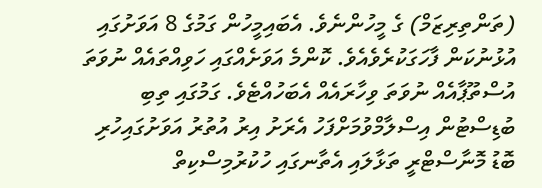(ތަންތިރިޒަމް) ގެ މީހުންނެވެ. އެބައިމީހުން ގަމުގެ 8 އަވަށުގައި އުޅުނުކަން ފާހަގަކުރެވެއެވެ. ކޮންމެ އަވަށެއްގައި ހަވިއްތައެއް ނުވަތަ އުސްތޫޕާއެއް ނުވަތަ ވިހާރައެއް އެބަހުއްޓެވެ. ގަމުގައި ތިބި ބުޑިސްޓުން އިސްލާމްވުމަށްފަހު އެރަށު އިރު އުތުރު އަވަށުގައިހުރި ބޮޑު މޮނާސްޓްރީ ތަޅާލައި އެތާނގައި ހުކުރުމިސްކިތް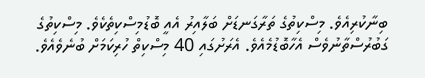ބިނާކުރިއެވެ. މިސްކިތުގެ ތަރާގަނޑަށް ބަލާއިރު އެއީ ބޮޑުމިސްކިތެކެވެ. މިސްކިތުގެ ގަބުރުސްތާނުވެސް އެހާބޮޑުމެއެވެ. އެރަށުގައި 40 މިސްކިތް ހުރިކަމަށް ބުނެވެއެވެ.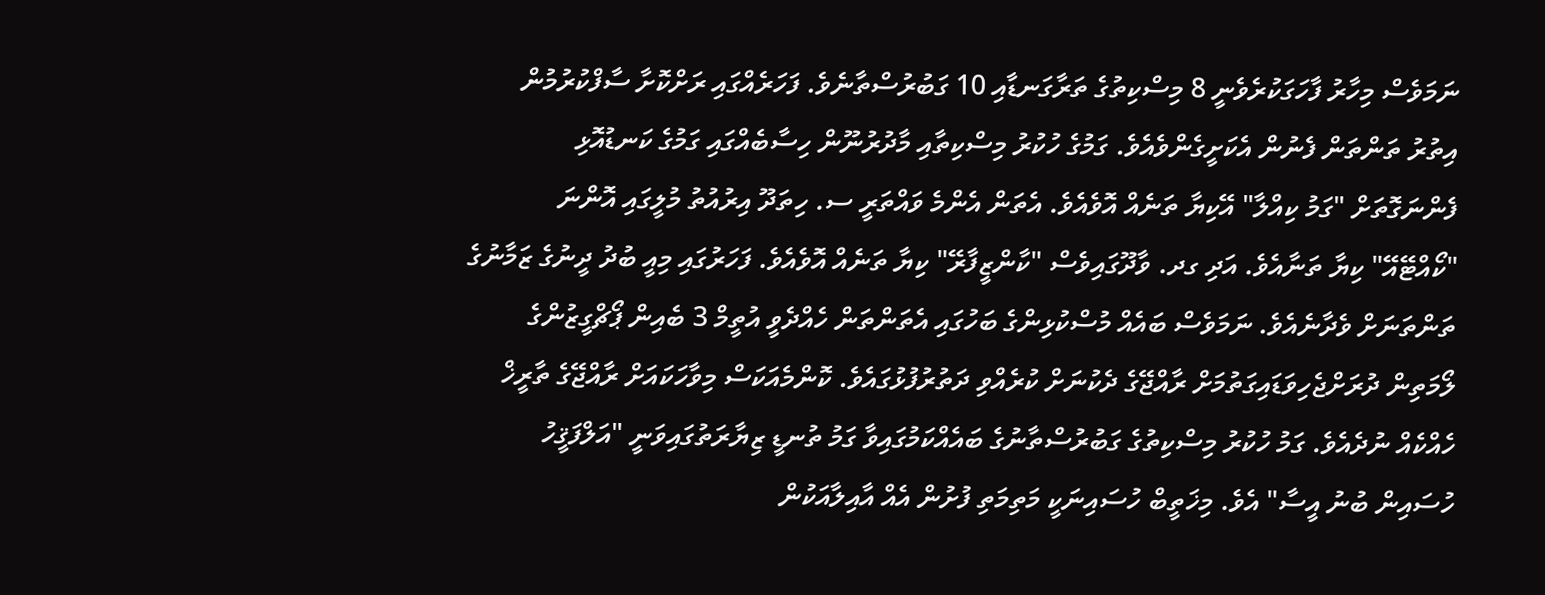ނަމަވެސް މިހާރު ފާހަގަކުރެވެނީ 8 މިސްކިތުގެ ތަރާގަނޑާއި 10 ގަބުރުސްތާނެވެ. ފަހަރެއްގައި ރަށްކޮށާ ސާފްކުރުމުން އިތުރު ތަންތަން ފެނުން އެކަށީގެންވެއެވެ. ގަމުގެ ހުކުރު މިސްކިތާއި މާދުރުނޫން ހިސާބެއްގައި ގަމުގެ ކަނޑުއޮޅި ފެންނަގޮތަށް "ގަމު ކިއްލާ" އޭކިޔާ ތަނެއް އޮވެއެވެ. އެތަން އެންމެ ވައްތަރީ ސ. ހިތަދޫ އިރުއުތު މުލީގައި އޮންނަ "ކޯއްޓޭއޭ" ކިޔާ ތަނާއެވެ. އަދި ގދ. ވާދޫގައިވެސް "ކާންޒީފާރޭ" ކިޔާ ތަނެއް އޮވެއެވެ. ފަހަރުގައި މިއީ ބުދު ދީނުގެ ޒަމާނުގެ ތަންތަނަށް ވެދާނެއެވެ. ނަމަވެސް ބައެއް މުސްކުޅިންގެ ބަހުގައި އެތަންތަން ހެއްދެވީ އުތީމް 3 ބެއިން ޕޯޗްގީޒުންގެ ލޯމަތިން ދުރަށްޖެހިވަޑައިގަތުމަށް ރާއްޖޭގެ ދެކުނަށް ކުރެއްވި ދަތުރުފުޅުގައެވެ. ކޮންމެއަކަސް މިވާހަކައަށް ރާއްޖޭގެ ތާރީޚް ހެއްކެއް ނުދެއެވެ. ގަމު ހުކުރު މިސްކިތުގެ ގަބުރުސްތާނުގެ ބައެއްކަމުގައިވާ ގަމު ތުނޑީ ޒިޔާރަތުގައިވަނީ "އަލްފަޤީހު ހުސައިން ބުނު އީސާ" އެވެ. މިޚަތީބް ހުސައިނަކީ މަތިމަތި ފުށުން އެއް އާއިލާއަކުން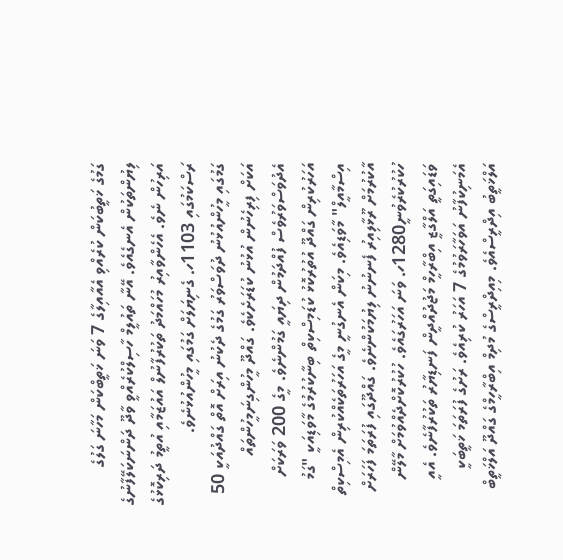ގަމުގެ ޚަތީބުކަން ކުރެއްވި އެއާއިލާގެ 7 ވަނަ ޚަތީބްކަން މަހާނަ ގަލުގެ ލިޔުންތަކުން އެނގެއެވެ. އޭނާ ތައުލީމް ހާސިލްކުރެއްވީ ވާދޫ ދަންނަކަލޭފާނުގެ އަރިހުން ނެވެ. އެހެންވާއިރު މުހައްމަދު ތަކުރުފާނުލް އައުޒަމާއި އުތީމު ދަރިކޮޅުގެ ރަސްކަމުގައި 1103ހ. ގެނިޔަލަށް ގަމުގައި މީހުންއުޅުނެވެ.
ގަމުގައި މީހުންއުޅުނު ދުވަސްވަރު ގަމުގެ ދެކުނު އިރަށް އޮތް ގައްދުއަކީ 50 އަކަށް ފިރިހެނުން އުޅުނު ކުޑަރަށެކެވެ. ގައްދޫ މީހުންގިނަމީހުންތައް އެދުވަސްވަރުވެސް ފުއްދަމުން ދިޔައީ ގަމުންނެވެ. މީގެ 200 ވަރަކަށް އަހަރުކުރިން ގައްދޫ އުތުރުކޮޅު ކުޑަމިސްކިތް ބިނާކުރުމުގެ މާވަޑިއަކީ "ގަމު އިސްމާއީލް" މާވަޑިއެވެ. މިކަން އެނގުނީ މީގެ އަހަރުތަކެއްކުރިން އެމިސްކިތް އާކުރުމަށް ރޫޅާލިއިރު ފެނނުނު ލިޔުމަކުންނެވެ. ގައްދޫގައި ފުރަތަމަ ފަހަރަށް ހުކުރުކުރެވުނީ1280ހ. ވަނަ އަހަރުގައެވެ. ހުކުރުކޮށްދެއްވުމަށް މާލޭން ވަޑައިގަތީ އަލްގާޒީ އިބްރާހީމް މަޖުދުއްދީން ފަނޑިޔާރު ތަކުރުފާނެވެ. އެއީ އެމަނިކުފާނު އަވަހާރަވުމުގެ 7 އަހަރު ކުރިއެވެ. ރަށުގެ ފުރަތަމަ ޚަތީބަކީ އަލްޚަތީބު އިދްރީސްއެވެ. މިއިދްރީސްގެ މުދިމް އިބްރާހީމްގެ ގައްދޫ އަލްޚަތީބް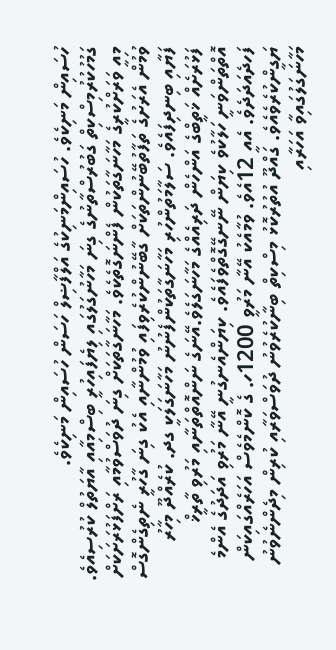ހުސައިން މަނިކެވެ. ހުސައިންމަނިކުގެ އަލްފާޟިލް ހަސަން ހުސައިން މަނިކެވެ.
ގަމުހުކުރުމިސްކިތް ގަބުރުސްތާނުގެ ގިނަ މަހާނުގަލުގައި ލިޔެފައިހުރީ ބިސްމިއާއި އާޔަތުލް ކުރުސިއެވެ. މިއީ ވަރަށްކުރީގެ މަހާނަގާތަކުން ފެންނަގޮތެކެވެ. މަހާނަގާތަކަށް ގިނަ ދުވަސްވުމާއި ރަށްފަޅުރަށަކަށް ވުމުން އެރަށުގެ ތަފާތުބޭނުންތަކަށް ގާބޭނުންކުރެވިފައި ވުމުންނާއި އެކު ގިނަ ގާހުރީ ނެތިގެންގޮސް ފަޔާއި ބިނދިފައެވެ. ސަލާމަތުންހުރި މަހާނަގާތަކުންފެނުނު މަހާނަގަލަކީ ގދ. ކުރެއްދޫ މިހާރު ފަޅުރަށެއް ޚަތީބްގެ އަންހެން ދަރިއެއްގެ މަހާނަގަލެވެ.އޭނަގެ ނަންއޮތްތަނާއި މަރުވި ތާރީޚް އޮތްތަންވަނީ ހަލާކުވެ ކިޔަން ނޭނގޭގޮތްވެފައެވެ. ކިޔަންއެނގުނީ އޭނާ މަރުވި އަދަދުގެ އެންމެ ފަހދެއަދަދެވެ. އެއީ 12އެވެ. ވުމާއެކު އޭނާ މަރުވީ 1200ހ. ގެ ކޮންމެވެސް އަހަރެއްގައިކަން ޔަގީންކުރެވެއެވެ. ގައްދޫ އުތުރުކޮޅު މިސްކިތް ބިނާކުރެވުނު ދުވަސްވަރާއި ކުރިން މިދެންނެވުނު މަހާނަގަލުގައިވާ އަހަރާއި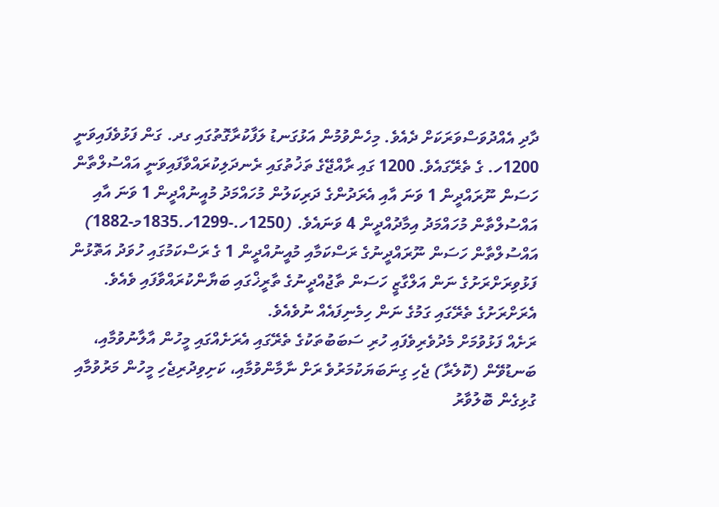ދާދި އެއްދުވަސްވަރަކަށް ދެއެވެ. މިހެންވުމުން އަޅުގަނޑު ލަފާކުރާގޮތުގައި ގދ. ގަން ފަޅުވެފައިވަނީ 1200ހ. ގެ ތެރޭގައެވެ. 1200 ގައި ރާއްޖޭގެ ތަޚުތުގައި ރެނދަލިކުރައްވާފައިވަނީ އައްސުލްތާން ހަސަން ނޫރައްދީން 1 ވަނަ އާއި އެރަދުންގެ ދަރިކަލުން މުހައްމަދު މުއީނުއްދީން 1 ވަނަ އާއި އައްސުލްތާން މުހައްމަދު އިމާދުއްދީން 4 ވަނައެވެ. (1250ހ.-1299ހ.1835މ-1882) އައްސުލްތާން ހަސަން ނޫރައްދީނުގެ ރަސްކަމާއި މުއީނުއްދީން 1 ގެ ރަސްކަމުގައި ހުވަދު އަތޮޅުން ފަޅުވިރަށްރަށުގެ ނަން އަލްގާޒީ ހަސަން ތާޖުއްދީނުގެ ތާރީޚްގައި ބަޔާންކުރައްވާފައި ވެއެވެ. އެރަށްރަށުގެ ތެރޭގައި ގަމުގެ ނަން ހިމެނިފައެއް ނުވެއެވެ.
ރަށެއް ފަޅުވުމަށް މެދުވެރިވެފައި ހުރި ސަބަބުތަކުގެ ތެރޭގައި އެރަށެއްގައި މީހުން އާލާނުވުމާއި، ބަނޑުވޭން (ކޮލެރާ) ޖެހި ގިނަބަޔަކުމަރުވެ ރަށް ނާމާންވުމާއި، ކަށިވިދުރިޖެހި މީހުން މަރުވުމާއި ގުޅިގެން ބޮލުވާރު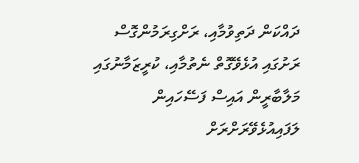ދައްކަން ދަތިވުމާއި، ރަށްގިރަމުންގޮސް ރަށުގައި އުޅެވޭގޮތް ނެތުމާއި، ކުރީޒަމާނުގައި މަލާބާރީން އައިސް ފަސޭހައިން ލަފައިއުޅެވޭރަށްރަށް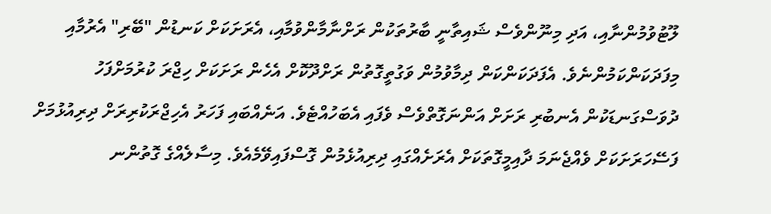ލޫޓުވުމުންނާއި، އަދި މިނޫންވެސް ޝައިތާނީ ބާރުތަކުން ރަށްނާމާންވުމާއި، އެރަށަކަށް ކަނޑުން "ބޭރި" އެރުމާއި މިފަދަކަންކަމުންނެވެ. އެފަދަކަންކަން ދިމާވުމުން ވަގުތީގޮތުން ރަށްދޫކޮށް އެހެން ރަށަކަށް ހިޖްރަ ކުރުމަށްފަހު ދުވަސްގަނޑަކުން އެނބުރި ރަށަށް އަންނަގޮތްވެސް ވެފައި އެބަހުއްޓެވެ. އަނެއްބައި ފަހަރު އެހިޖްރަކުރިރަށް ދިރިއުޅުމަށް ފަސޭހަރަށަކަށް ވެއްޖެނަމަ ދާއިމީގޮތަކަށް އެރަށެއްގައި ދިރިއުޅެމުން ގޮސްފައިވޭމެއެވެ. މިސާލެއްގެ ގޮތުންނ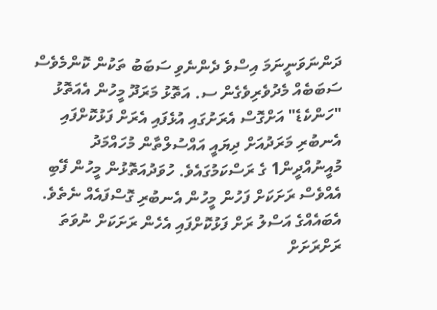ދަންނަވަނީނަމަ އިސްވެ ދެންނެވި ސަބަބު ތަކުން ކޮންމެވެސް ސަބަބެއް މެދުވެރިވެގެން ސ. އަތޮޅު މަރަދޫ މީހުން އެއަތޮޅު "ހަންކެޑެ" އަށްގޮސް އެރަށުގައި އުޅެފައި އެރަށް ފަޅުކޮށްފައި އެނބުރި މަރަދުއަށް ދިޔައީ އައްސުލްތާން މުހައްމަދު މުއީނުއްދީން1 ގެ ރަސްކަމުގައެވެ. ހުވަދުއަތޮޅުން މީހުން ފޭބި އެއްވެސް ރަށަކަށް ފަހުން މީހުން އެނބުރި ގޮސްފައެއް ނެތެވެ. އެބައެއްގެ އަސްލު ރަށް ފަޅުކޮށްފައި އެހެން ރަށަކަށް ނުވަތަ ރަށްރަށަށް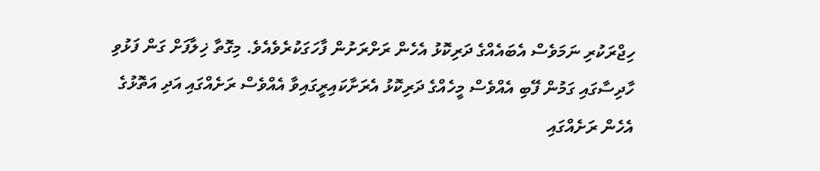ހިޖްރަކުރި ނަމަވެސް އެބައެއްގެ ދަރިކޮޅު އެހެން ރަށްރަށުން ފާހަގަކުރެވެއެވެ. މިގޮތާ ޚިލާފަށް ގަން ފަޅުވި ހާދިސާގައި ގަމުން ފޭބި އެއްވެސް މީހެއްގެ ދަރިކޮޅު އެރަށާކައިރީގައިވާ އެއްވެސް ރަށެއްގައި އަދި އަތޮޅުގެ އެހެން ރަށެއްގައި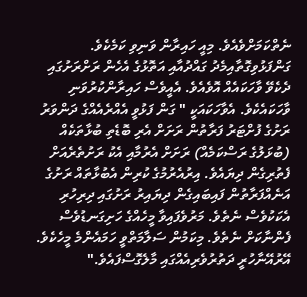ނެތްކަމަށްވެއެވެ. މިއީ ހައިރާން ވަނިވި ކަމެކެވެ.
ގަންފަޅުވިގޮތާއިމެދު ގައްދުއާއި އަތޮޅުގެ އެހެން ރަށްރަށުގައި ދެކެވޭ ވާހަކައެއް އޮވެއެވެ. އެއީވެސް ހައިރާންކުރުވަނި ވާހަކައެކެވެ. އެވާހަކައަކީ " ގަން ފަޅުވީ އެއްރެއެއްގެ ދަންވަރު ރަށުގެ ފުށްޓަރު ފަރާތުން ރަށަށް އެރި ބޮޑެތި ބުޅާތަކެއް (ބުޅަލުގެ ރަސްކަމެއް) ރަށަށް އެރުމާއި އެކު ރަށުތެރެއަށް ފެތުރިގެން ދިޔައެވެ. އިރުއެރުމުގެ ކުރިން އެބުޅާތައް ރަށުގެ އަނެއްފަރާތުން ފައިބައިގެން ދިޔައިރު ރަށުގައި ދިރިހުރި އެކަކުވެސް ނެތެވެ. މަރުވެފައިވާ މީހެއްގެ ހަށިގަނޑުވެސް ފެންނާކަށް ނެތެވެ. މިކަމުން ސަލާމަތްވީ ހަމައެންމެ މީހެކެވެ. އޭރުއޭނާހުރީ ދަތުރުވެރިއެއްގައި މާލެގޮސްފައެވެ."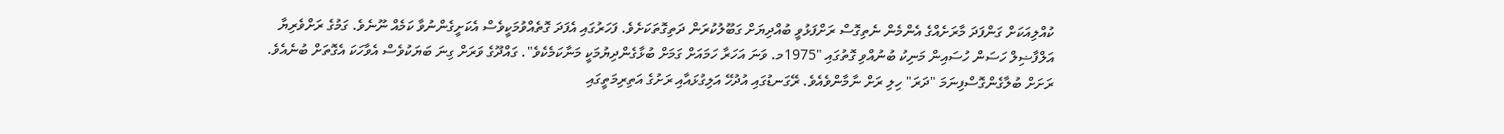ކުއްލިއަކަށް ގަންފަދަ މާރަށެއްގެ އެންމެން ނެތިގޮސް ރަށްފަޅުވީ ބުއްދިޔަށް ގަބޫލުކުރަން ދަތިގޮތަކަށެވެ. ފަހަރުގައި އެފަދަ ގޮތެއްވުމަކީވެސް އެކަށީގެންނުވާ ކަމެއް ނޫނެވެ. ގަމުގެ ރަށްވެރިޔާ އަލްފާޟިލް ހަސަން ހުސައިން މަނިކު ބުނުއްވި ގޮތުގައި "1975މ. ވަނަ އަހަރާ ހަމައަށް ގަމަށް ބުޅާގެންދިޔުމަކީ މަނާކަމެކެވެ". ގައްދޫގެ ވަރަށް ގިނަ ބަޔަކުވެސް އެވާހަކަ އެގޮތަށް ބުނެއެވެ. ރަށަށް ބުލާގެންގޮސްފިނަމަ "ދަރަ" ހިލި ރަށް ނާމާންވެއެވެ. ރޭގަނޑުގައި އުދުހޭ އަލިގުޅައާއި ރަށުގެ އަތިރިމަތީގައި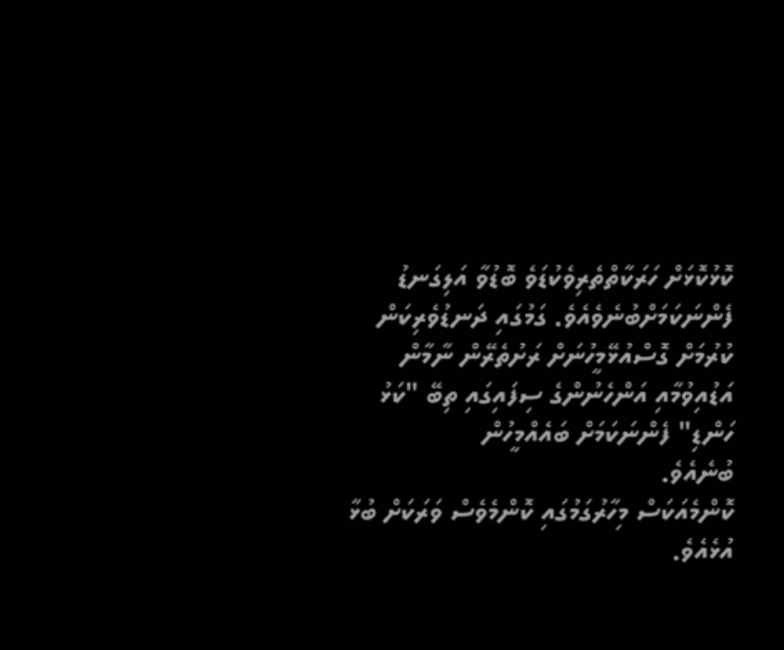ކޮޅުކޮޅަށް ހަރަކާތްތެރިވެކުޑަވެ ބޮޑުވާ އަލިގަނޑު ފެންނަކަމަށްބުނެވެއެވެ. ގަމުގައި ދަނޑުވެރިކަން ކުރުމަށް ގޮސްއުޅޭމީހުނަށް ރަށުތެރޭން ނާމާން އަޑުއިވުމާއި އަންހެނުންގެ ސިފައިގައި ތިބޭ "ކަޅު ހަންޑި" ފެންނަކަމަށް ބައެއްމީހުން
ބުނެއެވެ.
ކޮންމެއަކަސް މިހާރުގަމުގައި ކޮންމެވެސް ވަރަކަށް ބުޅާ އުޅެއެވެ.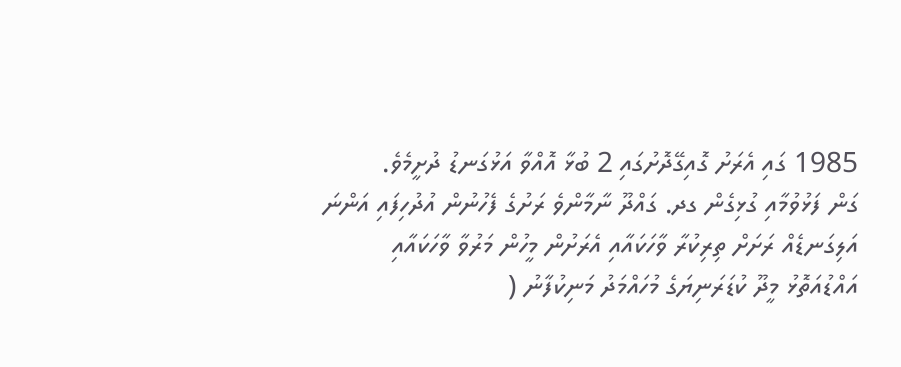1985 ގައި އެރަށު ގޮއިގޭދޮށުގައި 2 ބުޅާ އޮއްވާ އަޅުގަނޑު ދުށީމެވެ.
ގަން ފަޅުވުމާއި ގުޅިގެން ގދ. ގައްދޫ ނާމާންވެ ރަށުގެ ފެހުނުން އުދުހިފައި އަންނަ އަލިގަނޑެއް ރަށަށް ތިރިކުރާ ވާހަކައާއި އެރަށުން މީހުން މަރުވާ ވާހަކައާއި އައްޑުއަތޮޅު މީދޫ ކުޑަރަނިޔަގެ މުހައްމަދު މަނިކުފާނު (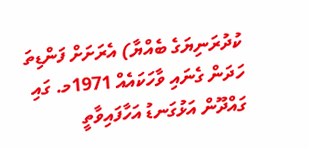ކުދުރަނިޔަގެ ބެއްޔާ) އެރަށަށް ފަންޑިތަ ހަދަން ގެނައި ވާހަކައެއް 1971މ. ގައި ގައްދޫން އަޅުގަނޑު އަހާފައިވާތީ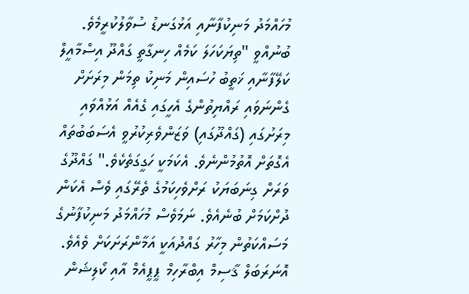މުހައްމަދު މަނިކުފާނާއި އަޅުގަނޑު ސުވާލުކުރީމެވެ. ބުނުއްވީ "ތިޔަކަހަލަ ކަމެއް ހިނގާތީ ގައްދޫ އިސްމާއީލް ކަލޭފާނާއި ޚަތީބު ހުސައިން މަނިކު ތިމަން މިރަށަށް ގެންނަވައި ރައްޔިތުންގެ އެހީގައި ގެއެއް އަޅުއްވައި މިރަށުގައި (ގައްދޫގައި) ވަޒަންވެރިކުރުވީ އެސަބަބުތައް އެގޮތަށް އޮތުމުންނެވެ. އެކަމަކީ ހަގީގަތެކެވެ." ގައްދޫގެ ވަރަށް ގިނަބަޔަކު ރަށްވެހިކަމުގެ ތެރޭގައި ވެސް އެކަން ދުށްކަމަށް ބުނެއެވެ. ނަމަވެސް މުހައްމަދު މަނިކުފާނުގެ މަސައްކަތުން މިހާރު ގައްދުއަކީ އަމާންރަށަކަށް ވެއެވެ.
އޮނަރަބަލް ޤާސިމް އިބްރާހިމް ޕީޕީއެމް އާއި ކޯލިޝަން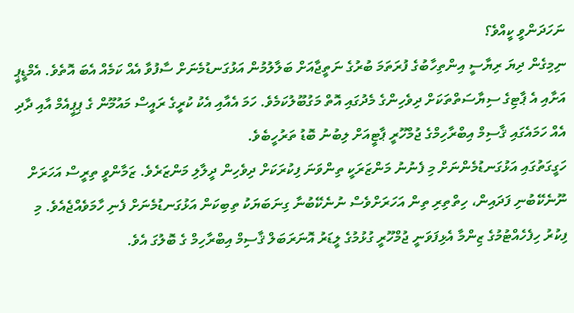ނަހަދަންވީ ކީއްވެ؟
ނިމިގެން ދިޔަ ރިޔާސީ އިންތިހާބުގެ ފުރަތަމަ ބުރުގެ ނަތީޖާއަށް ބަލާލުމުން އަޅުގަނޑުމެނަށް ސާފުވާ އެއް ކަމެއް އެބަ އޮތެވެ. އެމްޑީޕީ އަށާއި އެ ޕާޓިގެ ސިޔާސަތްތަކަށް ދިވެހިންގެ މެދުގައި އޮތް މަގުބޫލުކަމެވެ. ހަމަ އެއާއި އެކު ކުރީގެ ރައީސް މައުމޫން ގެ ޕިޕީއެމް އާއި ދާދި އެއް ހަމައެގައި ޤާސިމް އިބްރާހިމްގެ ޖުމްހޫރީ ޕާޓީއަށް ލިބުނު ބޮޑު ތަރުހީބެވެ.
ހަގީގަތުގައި އަޅުގަނޑުމެންނަށް މި ފެނުނު މަންޒަރަކީ ތިންވަނަ ފިކުރަކަށް ދިވެހިން ދީލާލި މަންޒަރެވެ. ޒަމާންވީ ތިރީސް އަހަރަށް ނޫނެކޭބުނި ފަދައިން، ހިތްތިރި ތިން އަހަރަށްވެސް ނުނެކޭބުނާ ގިނަބަޔަކު ތިބިކަން އަޅުގަނޑުމެނަށް ފެނި ހާމަވެއްޖެއެވެ. މި ފިކުރު ހިފެހެއްޓުމުގެ ޒިންމާ އެޅިފަވަނީ ޖުމްހޫރީ ގުޅުމުގެ ލީޑަރު އޮނަރަބަލް ޤާސިމް އިބްރާހިމް ގެ ބޮލުގަ އެވެ.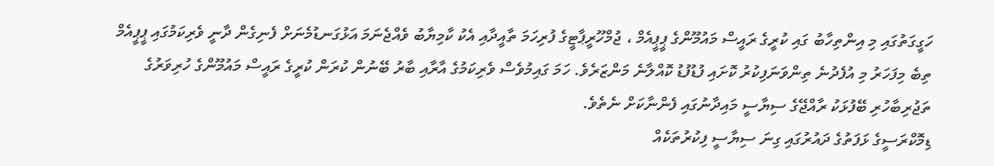ހަގީގަތުގައި މި އިންތިހާބު ގައި ކުރީގެ ރައީސް މައުމޫންގެ ޕީޕީއެމް ، ޖުމްހޫރީޕާޓީގެ ފުރިހަމަ ތާއީދާއި އެކު ކާމިޔާބު ވެއްޖެނަމަ އަޅުގަނޑުމެނަށް ފެނިގެން ދާނީ ވެރިކަމުގައި ޕީޕީއެމް ތިބެ މިފަހަރު މި އުފެދުނެ ތިންވަނަފިކުރު ކޮށައި ފުޑުފުޑު ކޮއްލާނެ މަންޒަރެވެ. ހަމަ ގައިމުވެސް ވެރިކަމުގެ އާރާއި ބާރު ބޭނުން ކުރަން ކުރީގެ ރައީސް މައުމޫންގެ ހުރިވަރުގެ ތަޖުރިބާހުރި ބޭފުޅަކު ރާއްޖޭގެ ސިޔާސީ މައިދާނުގައި ފެންނާކަށް ނެތެވެ.
ޑިމޮކްރަސީގެ ޅަފަތުގެ ދައުރުގައި ގިނަ ސިޔާސީ ފިކުރުތަކެއް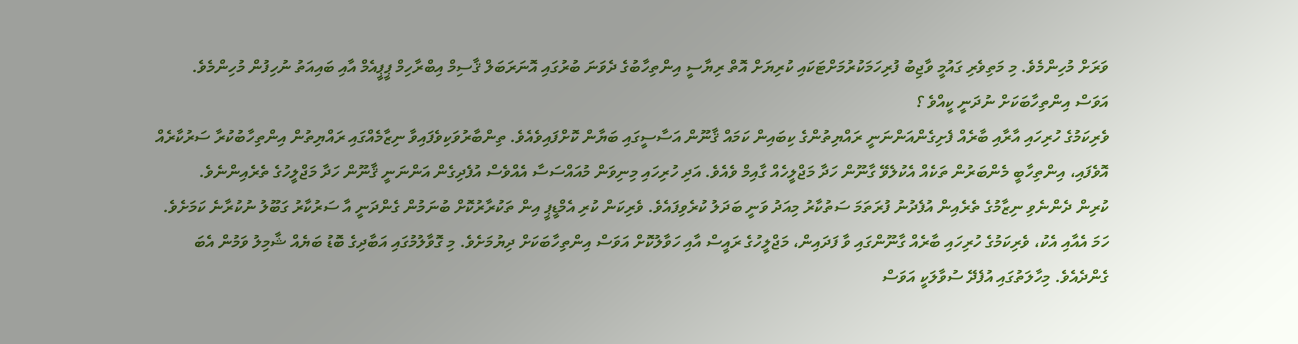ވަރަށް މުހިންމެވެ. މި މަތިވެރި ގައުމީ ވާޖިބު ފުރިހަމަކުރުމަށްޓަކައި ކުރިޔަށް އޮތް ރިޔާސީ އިންތިހާބުގެ ދެވަނަ ބުރުގައި އޮނަރަބަލް ޤާސިމް އިބްރާހިމް ޕީޕީއެމް އާއި ބައިއަތު ނުހިފުން މުހިންމެވެ.
އަވަސް އިންތިހާބަކަށް ނުދަނީ ކީއްވެ ؟
ވެރިކަމުގެ ހުރިހައި އާރާއި ބާރެއް ފެށިގެންއަންނަނީ ރައްޔިތުންގެ ކިބައިން ކަމައް ޤާނޫން އަސާސީގައި ބަޔާން ކޮށްފައިވެއެވެ. ތިންބާރުވަކިވެފައިވާ ނިޒާމެއްގައި ރައްޔިތުން އިންތިހާބުކުރާ ސަރުކާރެއް އޮވެފައި، އިންތިހާބީ މެންބަރުން ތަކެއް އެކުލެވޭ ގާނޫން ހަދާ މަޖްލީހެއް ގާއިމް ވެއެވެ. އަދި ހުރިހައި މިނިވަން މުއައްސަސާ އެއްވެސް އުފެދިގެން އަންނަނީ ޤާނޫން ހަދާ މަޖްލީހުގެ ތެރެއިންނެވެ.
ކުރިން ދެންނެވި ނިޒާމުގެ ތެރެއިން އުފެދުނު ފުރަތަމަ ސަތުކާރު މިއަދު ވަނީ ބަދަލު ކުރެވިފައެވެ. ވެރިކަން ކުރި އެމްޑީޕީ އިން ތަކުރާރުކޮށް ބުނަމުން ގެންދަނީ އާ ސަރުކާރު ގަބޫލު ނުކުރާނެ ކަމަށެވެ. ހަމަ އެއާއި އެކު، ވެރިކަމުގެ ހުރިހައި ބާރެއް ގާނޫންގައި ވާ ފަދައިން، މަޖްލީހުގެ ރައީސް އާއި ހަވާލުކޮށް އަވަސް އިންތިހާބަކަށް ދިޔުމަށެވެ. މި ގޮވާލުމުގައި އަބާދިގެ ބޮޑު ބަޔެއް ޝާމިލު ވަމުން އެބަ ގެންދެއެވެ. މިހާލަތުގައި އުފެދޭ ސުވާލަކީ އަވަސް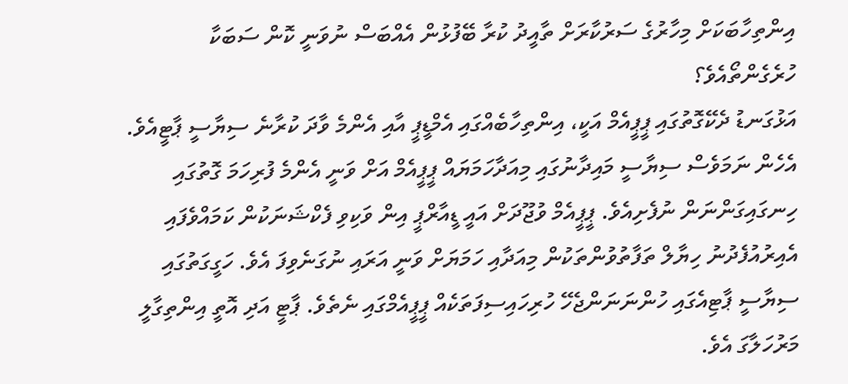އިންތިހާބަކަށް މިހާރުގެ ސަރުކާރަށް ތާއީދު ކުރާ ބޭފުޅުން އެއްބަސް ނުވަނީ ކޮން ސަބަކާ ހުރެގެންތޯއެވެ؟
އަޅުގަނޑު ދެކޭގޮތުގައި ޕީޕީއެމް އަކީ، އިންތިހާބެއްގައި އެމްޑީޕީ އާއި އެންމެ ވާދަ ކުރާނެ ސިޔާސީ ޕާޓީއެވެ. އެހެން ނަމަވެސް ސިޔާސީ މައިދާނުގައި މިއަދާހަމަޔައް ޕީޕީއެމް އަށް ވަނީ އެންމެ ފުރިހަމަ ގޮތުގައި ހިނގައިގަންނަން ނުފެށިއެވެ. ޕީޕީއެމް ވުޖޫދަށް އައީ ޑީއާރްޕީ އިން ވަކިވި ފެކްޝަނަކުން ކަމައްވެފައި އެއިރުއުފެދުނު ހިޔާލް ތަފާތުވުންތަކުން މިއަދާއި ހަމަޔަށް ވަނީ އަރައި ނުގަނެވިފަ އެވެ. ހަގީގަތުގައި ސިޔާސީ ޕާޓިއެގައި ހުންނަނަންޖެހޭ ހުރިހައިސިފަތަކެއް ޕީޕީއެމްގައި ނެތެވެ. ޕާޓީ އަދި އޮތީ އިންތިގާލީ މަރުހަލާގަ އެވެ.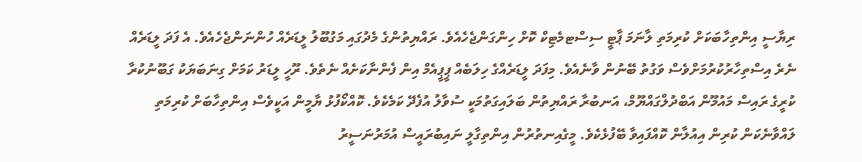ރިޔާސީ އިންތިހާބަކަށް ކުރިމަތި ލާނަމަ ޕާޓީ ސިސްޓމެޓިކް ކޮށް ހިންގަންޖެހެއެވެ. ރައްޔިތުންގެ މެދުގައި މަގުބޫލު ލީޑަރެއް ހުންނަންޖެހެއެވެ. އެ ފަދަ ލީޑަރެއް ނެރެ އިސްތިހާރުކުރުމަށްވެސް ވަގުތު ބޭނުން ވާނެއެވެ. މިފަދަ ލީޑަރެއްގެ ހިލަބެއް ޕީޕީއެމް އިން ފެންނާކަށެއް ނެތެވެ. ރޫހީ ލީޑަރު ކަމަށް ގިނަބަޔަކު ގަބޫނުކުރާ ކުރީގެ ރައިސް މައުމޫން އަބްދުލްގައްޔޫމް، އަނބުރާ ރައްޔިތުން ބަލައިގަތުމަކީ ސުވާލު އުފެދޭ ކަމެކެވެ. ކޮއްކޯފުޅު ޔާމީން އަކީވެސް އިންތިހާބަށް ކުރިމަތި ލައްވާނެކަން ކުރިން އިއުލާން ކޮއްފައިވާ ބޭފުޅެކެވެ. މީގެއިނތުރުން އިންތިގާލީ ނައިބުރައީސް އުމަރުނަސީރު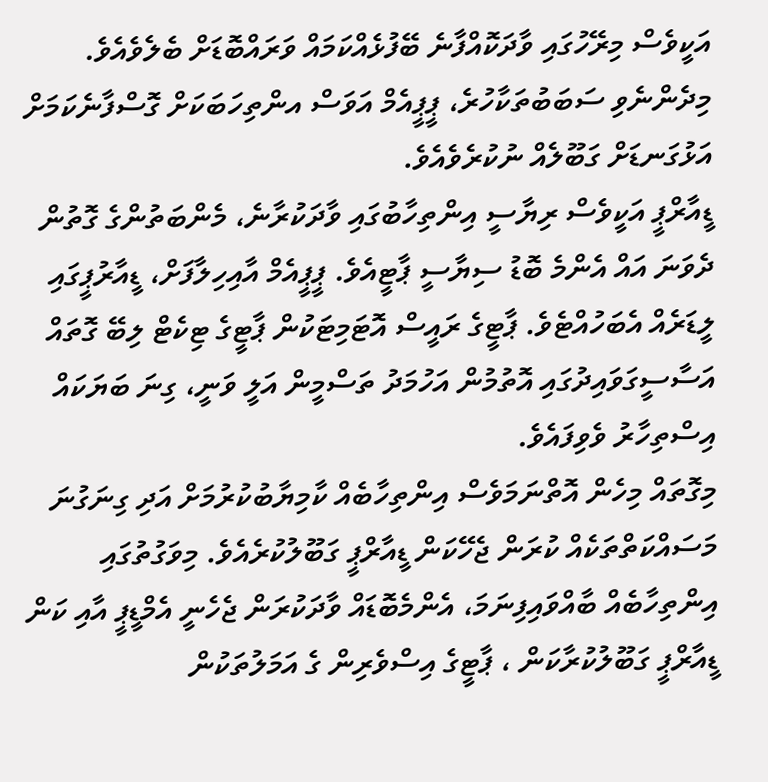އަކީވެސް މިރޭހުގައި ވާދަކޮއްފާނެ ބޭފުޅެއްކަމައް ވަރައްބޮޑަށް ބެލެވެއެވެ.
މިދެންނެވި ސަބަބުތަކާހުރެ، ޕީޕީއެމް އަވަސް އންތިހަބަކަށް ގޮސްފާނެކަމަށް އަޅުގަނޑަށް ގަބޫލެއް ނުކުރެވެއެވެ.
ޑީއާރްޕީ އަކީވެސް ރިޔާސީ އިންތިހާބުގައި ވާދަކުރާނެ، މެންބަތުންގެ ގޮތުން ދެވަނަ އައް އެންމެ ބޮޑު ސިޔާސީ ޕާޓީއެވެ. ޕީޕީއެމް އާއިހިލާފަށް، ޑީއާރުޕީގައި ލީޑަރެއް އެބަހުއްޓެވެ. ޕާޓީގެ ރައީސް އޮޓަމިޓަކުން ޕާޓީގެ ޓިކެޓް ލިބޭ ގޮތައް އަސާސީގަވައިދުގައި އޮތުމުން އަހުމަދު ތަސްމީން އަލީ ވަނީ، ގިނަ ބަޔަކައް އިސްތިހާރު ވެވިފައެވެ.
މިގޮތައް މިހެން އޮތްނަމަވެސް އިންތިހާބެއް ކާމިޔާބުކުރުމަށް އަދި ގިނަގުނަ މަސައްކަތްތަކެއް ކުރަން ޖެހޭކަން ޑީއާރްޕީ ގަބޫލުކުރެއެވެ. މިވަގުތުގައި އިންތިހާބެއް ބާއްވައިފިނަމަ، އެންމެބޮޑައް ވާދަކުރަން ޖެހެނީ އެމްޑީޕީ އާއި ކަން ޑީއާރްޕީ ގަބޫލުކުރާކަން ، ޕާޓީގެ އިސްވެރިން ގެ އަމަލުތަކުން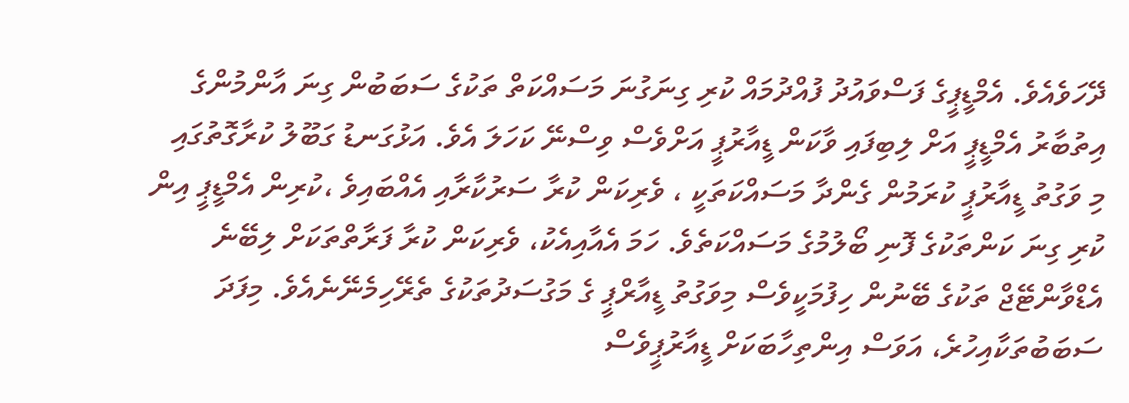ދޭހަވެއެވެ. އެމްޑީޕީގެ ފަސްވައުދު ފުއްދުމައް ކުރި ގިނަގުނަ މަސައްކަތް ތަކުގެ ސަބަބުން ގިނަ އާންމުންގެ އިތުބާރު އެމްޑީޕީ އަށް ލިބިފައި ވާކަން ޑީއާރުޕީ އަށްވެސް ވިސްނޭ ކަހަލަ އެވެ. އަޅުގަނޑު ގަބޫލު ކުރާގޮތުގައި މި ވަގުތު ޑީއާރުޕީ ކުރަމުން ގެންދާ މަސައްކަތަކީ ، ވެރިކަން ކުރާ ސަރުކާރާއި އެއްބައިވެ ،ކުރިން އެމްޑީޕީ އިން ކުރި ގިނަ ކަންތަކުގެ ފޮނި ބޯލުމުގެ މަސައްކަތެވެ. ހަމަ އެއާއިއެކު، ވެރިކަން ކުރާ ފަރާތްތަކަށް ލިބޭނެ އެޑްވާންޓޭޖް ތަކުގެ ބޭނުން ހިފުމަކީވެސް މިވަގުތު ޑީއާރްޕީ ގެ މަގުސަދުތަކުގެ ތެރޭހިމެނޭނެއެވެ. މިފަދަ ސަބަބުތަކާއިހުރެ، އަވަސް އިންތިހާބަކަށް ޑީއާރުޕީވެސް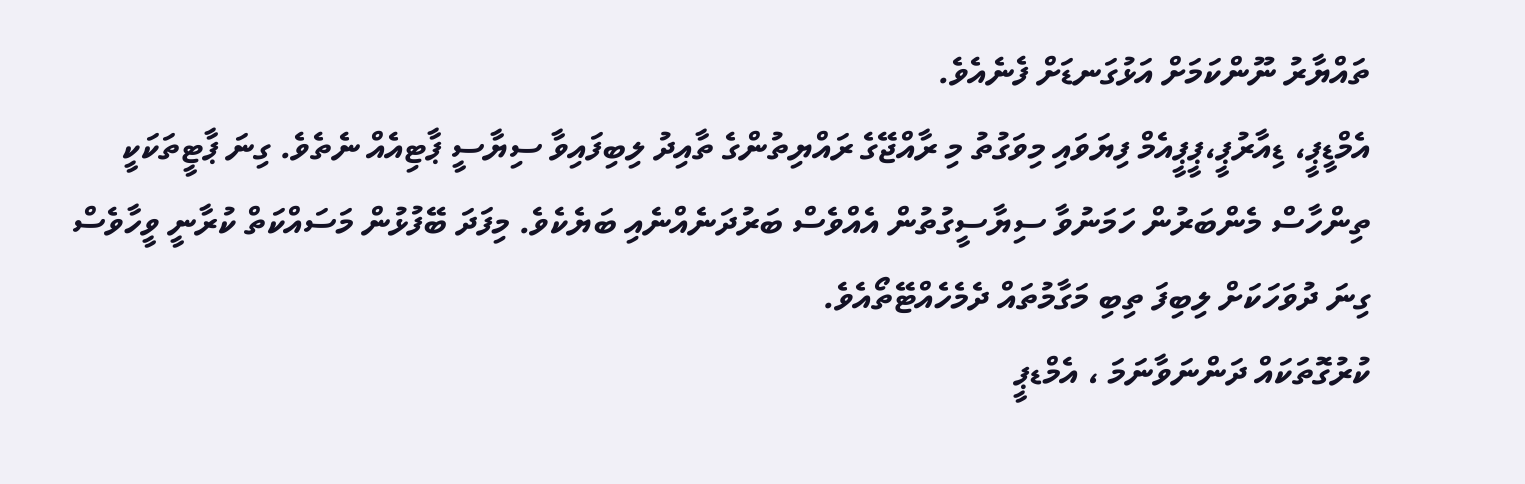ތައްޔާރު ނޫންކަމަށް އަޅުގަނޑަށް ފެނެއެވެ.
އެމްޑީޕީ، ޑިއާރުޕީ،ޕީޕީއެމް ފިޔަވައި މިވަގުތު މި ރާއްޖޭގެ ރައްޔިތުންގެ ތާއިދު ލިބިފައިވާ ސިޔާސީ ޕާޓިއެއް ނެތެވެ. ގިނަ ޕާޓީތަކަކީ ތިންހާސް މެންބަރުން ހަމަނުވާ ސިޔާސީގުތުން އެއްވެސް ބަރުދަނެއްނެއި ބަޔެކެވެ. މިފަދަ ބޭފުޅުން މަސައްކަތް ކުރާނީ ވީހާވެސް ގިނަ ދުވަހަކަށް ލިބިފަ ތިބި މަގާމުތައް ދެމެހެއްޓޭތޯއެވެ.
ކުރުގޮތަކައް ދަންނަވާނަމަ ، އެމްޑޕީ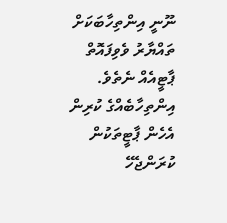ނޫނީ އިންތިހާބަކަށް ތައްޔާރު ވެވިފައޮތް ޕާޓީއެއް ނެތެވެ. އިންތިހާބެއްގެ ކުރިން އެހެން ޕާޓީތަކުން ކުރަންޖެހޭ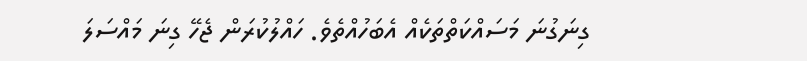ގިނަގުނަ މަސައްކަތްތަކެއް އެބަހުއްތެވެ. ހައްލުކުރަން ޖެހޭ ގިނަ މައްސަލަ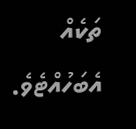ތަކެއް އެބަހުއްޓެވެ.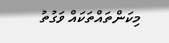މިކަންތައްތަކައް ވަގުތު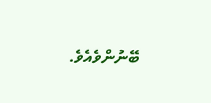ބޭނުންވެއެވެ.